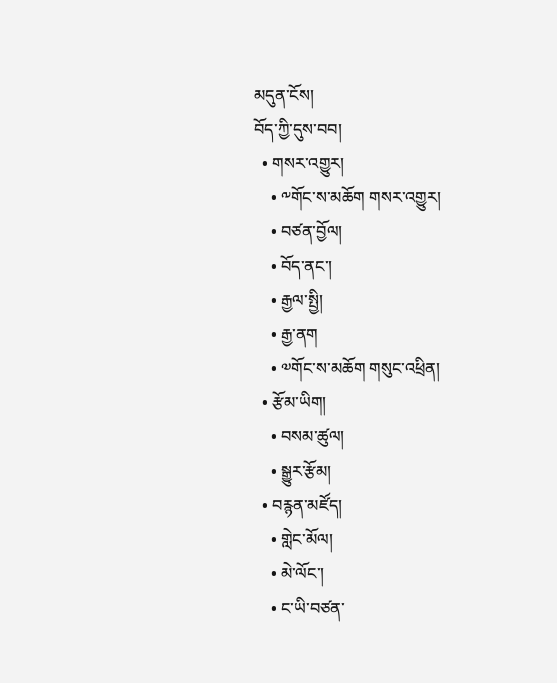མདུན་ངོས།
བོད་ཀྱི་དུས་བབ།
  • གསར་འགྱུར།
    • ༸གོང་ས་མཆོག གསར་འགྱུར།
    • བཙན་བྱོལ།
    • བོད་ནང་།
    • རྒྱལ་སྤྱི།
    • རྒྱ་ནག
    • ༧གོང་ས་མཆོག གསུང་འཕྲིན།
  • རྩོམ་ཡིག།
    • བསམ་ཚུལ།
    • སྒྱུར་རྩོམ།
  • བརྙན་མཛོད།
    • གླེང་མོལ།
    • མེ་ལོང་།
    • ང་ཡི་བཙན་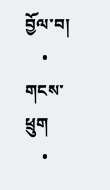བྱོལ་བ།
    • གངས་ཕྲུག
    •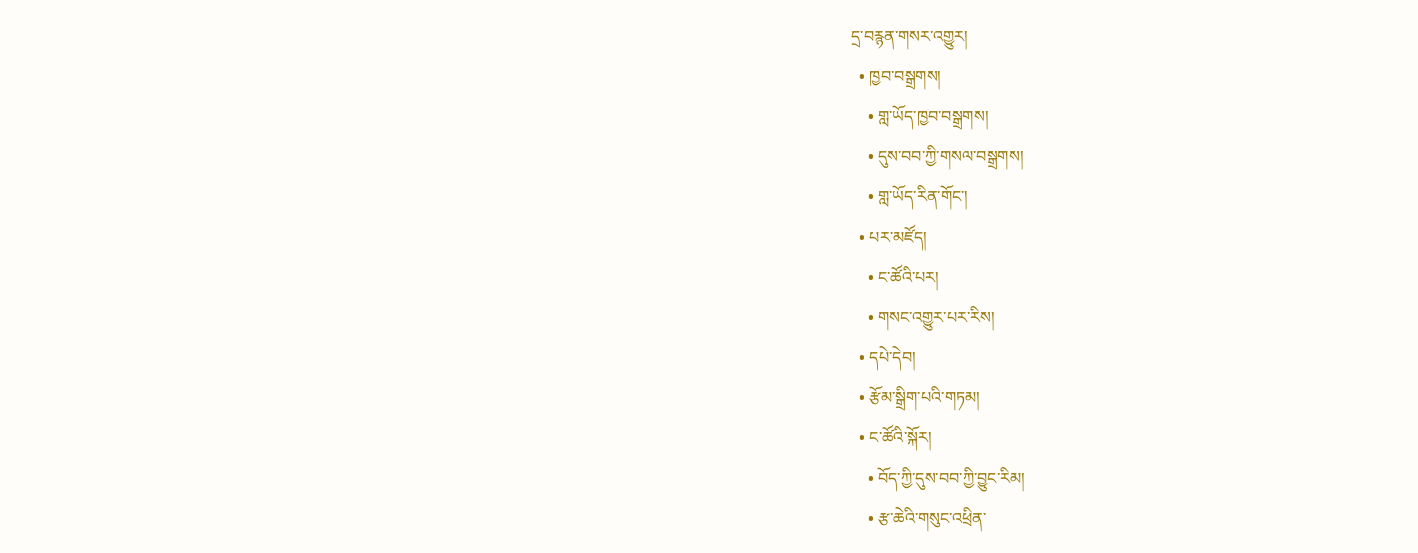དྲ་བརྙན་གསར་འགྱུར།
  • ཁྱབ་བསྒྲགས།
    • གླ་ཡོད་ཁྱབ་བསྒྲགས།
    • དུས་བབ་ཀྱི་གསལ་བསྒྲགས།
    • གླ་ཡོད་རིན་གོང་།
  • པར་མཛོད།
    • ང་ཚོའི་པར།
    • གསང་འགྱུར་པར་རིས།
  • དཔེ་དེབ།
  • རྩོམ་སྒྲིག་པའི་གཏམ།
  • ང་ཚོའི་སྐོར།
    • བོད་ཀྱི་དུས་བབ་ཀྱི་བྱུང་རིམ།
    • རྩ་ཆེའི་གསུང་འཕྲིན་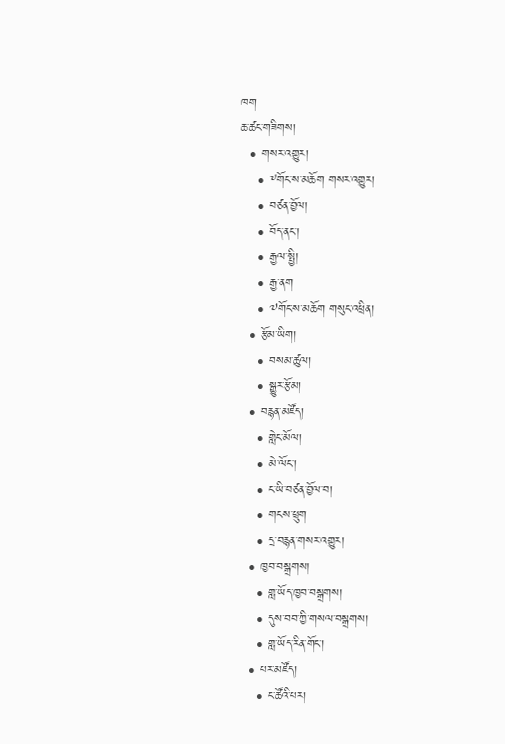ཁག
ཆ་ཚང་གཟིགས།
  • གསར་འགྱུར།
    • ༸གོང་ས་མཆོག གསར་འགྱུར།
    • བཙན་བྱོལ།
    • བོད་ནང་།
    • རྒྱལ་སྤྱི།
    • རྒྱ་ནག
    • ༧གོང་ས་མཆོག གསུང་འཕྲིན།
  • རྩོམ་ཡིག།
    • བསམ་ཚུལ།
    • སྒྱུར་རྩོམ།
  • བརྙན་མཛོད།
    • གླེང་མོལ།
    • མེ་ལོང་།
    • ང་ཡི་བཙན་བྱོལ་བ།
    • གངས་ཕྲུག
    • དྲ་བརྙན་གསར་འགྱུར།
  • ཁྱབ་བསྒྲགས།
    • གླ་ཡོད་ཁྱབ་བསྒྲགས།
    • དུས་བབ་ཀྱི་གསལ་བསྒྲགས།
    • གླ་ཡོད་རིན་གོང་།
  • པར་མཛོད།
    • ང་ཚོའི་པར།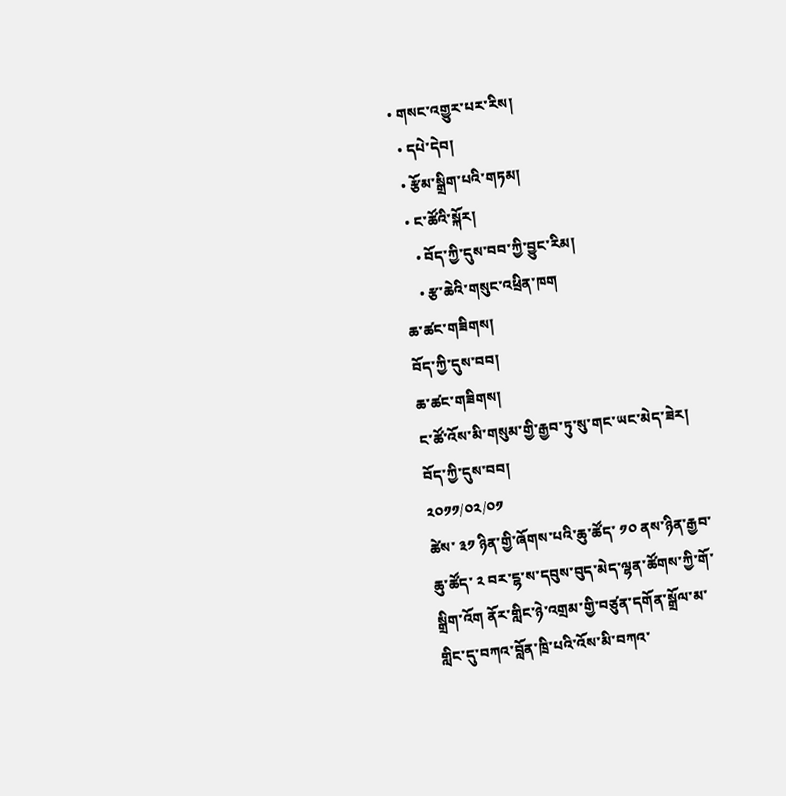• གསང་འགྱུར་པར་རིས།
  • དཔེ་དེབ།
  • རྩོམ་སྒྲིག་པའི་གཏམ།
  • ང་ཚོའི་སྐོར།
    • བོད་ཀྱི་དུས་བབ་ཀྱི་བྱུང་རིམ།
    • རྩ་ཆེའི་གསུང་འཕྲིན་ཁག
ཆ་ཚང་གཟིགས།
བོད་ཀྱི་དུས་བབ།
ཆ་ཚང་གཟིགས།
ང་ཚོ་འོས་མི་གསུམ་གྱི་རྒྱབ་ཏུ་སུ་གང་ཡང་མེད་ཟེར།
བོད་ཀྱི་དུས་བབ།
༢༠༡༡/༠༢/༠༡
ཚེས་ ༣༡ ཉིན་གྱི་ཞོགས་པའི་ཆུ་ཚོད་ ༡༠ ནས་ཉིན་རྒྱབ་ཆུ་ཚོད་ ༢ བར་ངྷ་ས་དབུས་བུད་མེད་ལྷན་ཚོགས་ཀྱི་གོ་སྒྲིག་འོག ནོར་གླིང་ཉེ་འགྲམ་གྱི་བཙུན་དགོན་སྒྲོལ་མ་གླིང་དུ་བཀའ་བློན་ཁྲི་པའི་འོས་མི་བཀའ་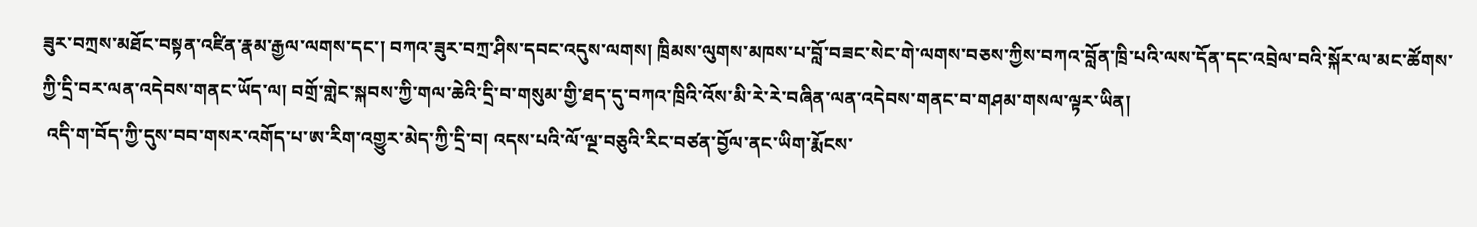ཟུར་བཀྲས་མཐོང་བསྟན་འཛིན་རྣམ་རྒྱལ་ལགས་དང་། བཀའ་ཟུར་བཀྲ་ཤིས་དབང་འདུས་ལགས། ཁྲིམས་ལུགས་མཁས་པ་བློ་བཟང་སེང་གེ་ལགས་བཅས་ཀྱིས་བཀའ་བློན་ཁྲི་པའི་ལས་དོན་དང་འབྲེལ་བའི་སྐོར་ལ་མང་ཚོགས་ཀྱི་དྲི་བར་ལན་འདེབས་གནང་ཡོད་ལ། བགྲོ་གླེང་སྐབས་ཀྱི་གལ་ཆེའི་དྲི་བ་གསུམ་གྱི་ཐད་དུ་བཀའ་ཁྲིའི་འོས་མི་རེ་རེ་བཞིན་ལན་འདེབས་གནང་བ་གཤམ་གསལ་ལྟར་ཡིན།
 འདི་ག་བོད་ཀྱི་དུས་བབ་གསར་འགོད་པ་ཨ་རིག་འགྱུར་མེད་ཀྱི་དྲི་བ། འདས་པའི་ལོ་ལྔ་བཅུའི་རིང་བཙན་བྱོལ་ནང་ཡིག་རྨོངས་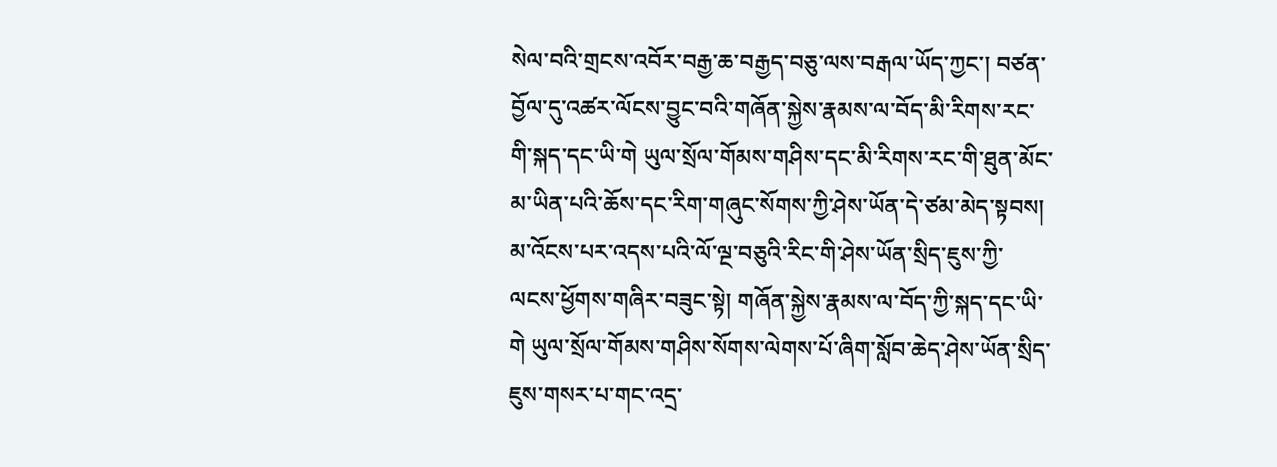སེལ་བའི་གྲངས་འབོར་བརྒྱ་ཆ་བརྒྱད་བཅུ་ལས་བརྒལ་ཡོད་ཀྱང་། བཙན་བྱོལ་དུ་འཚར་ལོངས་བྱུང་བའི་གཞོན་སྐྱེས་རྣམས་ལ་བོད་མི་རིགས་རང་གི་སྐད་དང་ཡི་གེ ཡུལ་སྲོལ་གོམས་གཤིས་དང་མི་རིགས་རང་གི་ཐུན་མོང་མ་ཡིན་པའི་ཆོས་དང་རིག་གཞུང་སོགས་ཀྱི་ཤེས་ཡོན་དེ་ཙམ་མེད་སྟབས། མ་འོངས་པར་འདས་པའི་ལོ་ལྔ་བཅུའི་རིང་གི་ཤེས་ཡོན་སྲིད་ཇུས་ཀྱི་ལངས་ཕྱོགས་གཞིར་བཟུང་སྟེ། གཞོན་སྐྱེས་རྣམས་ལ་བོད་ཀྱི་སྐད་དང་ཡི་གེ ཡུལ་སྲོལ་གོམས་གཤིས་སོགས་ལེགས་པོ་ཞིག་སློབ་ཆེད་ཤེས་ཡོན་སྲིད་ཇུས་གསར་པ་གང་འདྲ་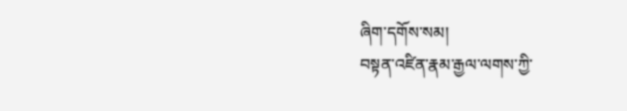ཞིག་དགོས་སམ།
བསྟན་འཛིན་རྣམ་རྒྱལ་ལགས་ཀྱི་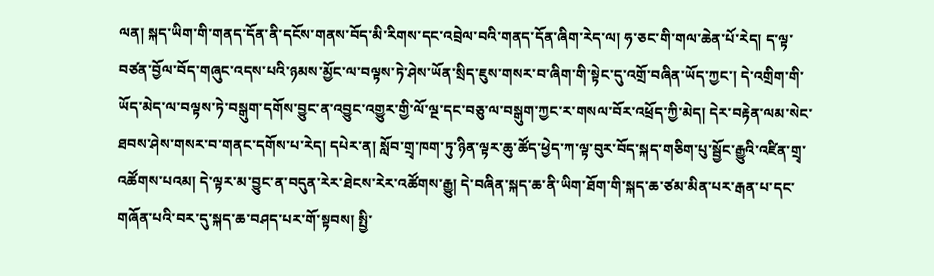ལན། སྐད་ཡིག་གི་གནད་དོན་ནི་དངོས་གནས་བོད་མི་རིགས་དང་འབྲེལ་བའི་གནད་དོན་ཞིག་རེད་ལ། ཧ་ཅང་གི་གལ་ཆེན་པོ་རེད། ད་ལྟ་བཙན་བྱོལ་བོད་གཞུང་འདས་པའི་ཉམས་མྱོང་ལ་བལྟས་ཏེ་ཤེས་ཡོན་སྲིད་ཇུས་གསར་བ་ཞིག་གི་སྟེང་དུ་འགྲོ་བཞིན་ཡོད་ཀྱང་། དེ་འགྲིག་གི་ཡོད་མེད་ལ་བལྟས་ཏེ་བསྒུག་དགོས་བྱུང་ན་འབྱུང་འགྱུར་གྱི་ལོ་ལྔ་དང་བཅུ་ལ་བསྒུག་ཀྱང་ར་གསལ་བོར་འཕྲོད་ཀྱི་མེད། དེར་བརྟེན་ལམ་སེང་ཐབས་ཤེས་གསར་བ་གནང་དགོས་པ་རེད། དཔེར་ན། སློབ་གྲྭ་ཁག་ཏུ་ཉིན་ལྟར་ཆུ་ཚོད་ཕྱེད་ཀ་ལྟ་བུར་བོད་སྐད་གཅིག་པུ་སྦྱོང་རྒྱུའི་འཛིན་གྲྭ་འཚོགས་པའམ། དེ་ལྟར་མ་བྱུང་ན་བདུན་རེར་ཐེངས་རེར་འཚོགས་རྒྱུ། དེ་བཞིན་སྐད་ཆ་ནི་ཡིག་ཐོག་གི་སྐད་ཆ་ཙམ་མིན་པར་རྒན་པ་དང་གཞོན་པའི་བར་དུ་སྐད་ཆ་བཤད་པར་གོ་སྟབས། སྤྱི་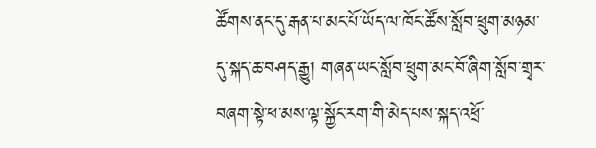ཚོགས་ནང་དུ་རྒན་པ་མང་པོ་ཡོད་ལ་ཁོང་ཚོས་སློབ་ཕྲུག་མཉམ་དུ་སྐད་ཆ་བཤད་རྒྱུ། གཞན་ཡང་སློབ་ཕྲུག་མང་བོ་ཞིག་སློབ་གྲྭར་བཞག་སྟེ་ཕ་མས་ལྟ་སྐྱོང་རག་གི་མེད་པས་སྐད་འཕྲོ་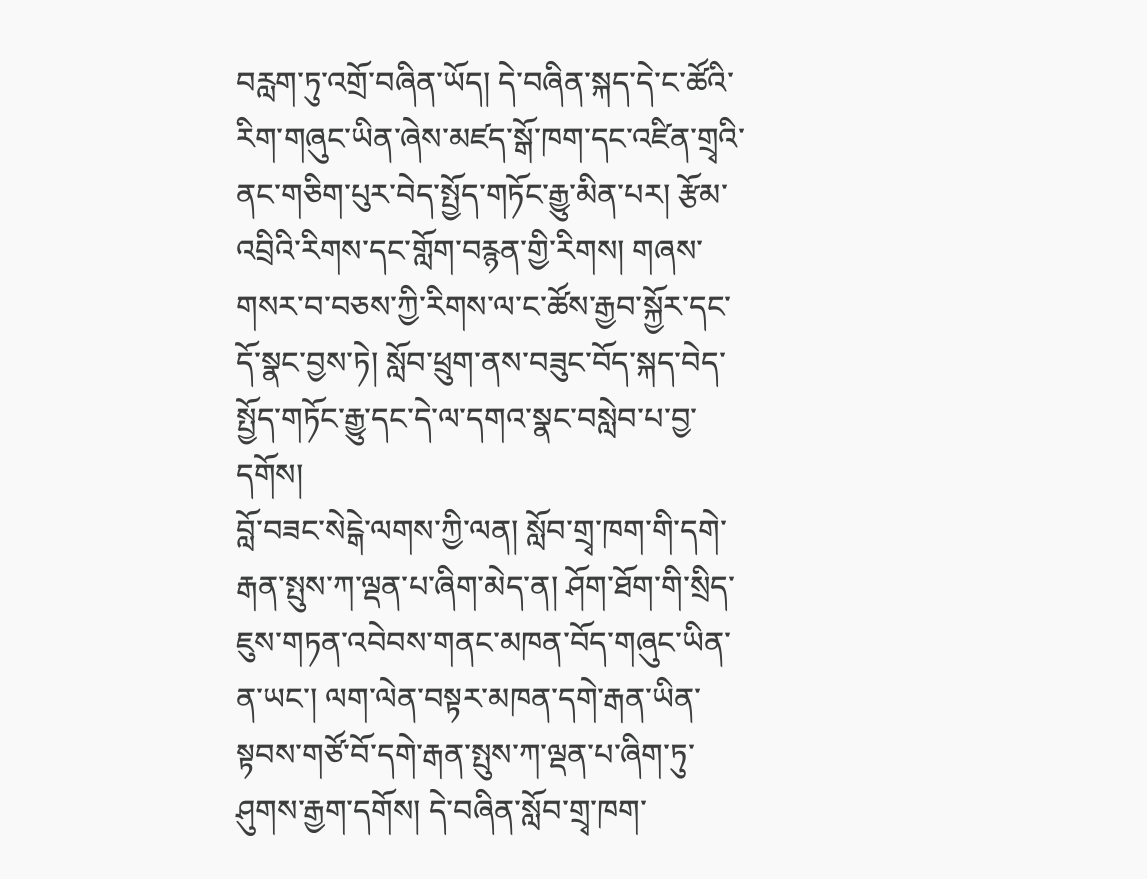བརླག་ཏུ་འགྲོ་བཞིན་ཡོད། དེ་བཞིན་སྐད་དེ་ང་ཚོའི་རིག་གཞུང་ཡིན་ཞེས་མཛད་སྒོ་ཁག་དང་འཛིན་གྲྭའི་ནང་གཅིག་པུར་བེད་སྤྱོད་གཏོང་རྒྱུ་མིན་པར། རྩོམ་འབྲིའི་རིགས་དང་གློག་བརྙན་གྱི་རིགས། གཞས་གསར་བ་བཅས་ཀྱི་རིགས་ལ་ང་ཚོས་རྒྱབ་སྐྱོར་དང་དོ་སྣང་བྱས་ཏེ། སློབ་ཕྲུག་ནས་བཟུང་བོད་སྐད་བེད་སྤྱོད་གཏོང་རྒྱུ་དང་དེ་ལ་དགའ་སྣང་བསླེབ་པ་བྱ་དགོས།
བློ་བཟང་སེངྒེ་ལགས་ཀྱི་ལན། སློབ་གྲྭ་ཁག་གི་དགེ་རྒན་སྤུས་ཀ་ལྡན་པ་ཞིག་མེད་ན། ཤོག་ཐོག་གི་སྲིད་ཇུས་གཏན་འབེབས་གནང་མཁན་བོད་གཞུང་ཡིན་ན་ཡང་། ལག་ལེན་བསྟར་མཁན་དགེ་རྒན་ཡིན་སྟབས་གཙོ་བོ་དགེ་རྒན་སྤུས་ཀ་ལྡན་པ་ཞིག་ཏུ་ཤུགས་རྒྱག་དགོས། དེ་བཞིན་སློབ་གྲྭ་ཁག་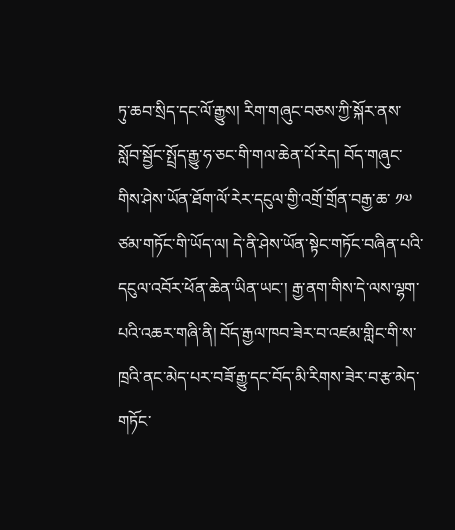ཏུ་ཆབ་སྲིད་དང་ལོ་རྒྱུས། རིག་གཞུང་བཅས་ཀྱི་སྐོར་ནས་སློབ་སྦྱོང་སྤྲོད་རྒྱུ་ཧ་ཅང་གི་གལ་ཆེན་པོ་རེད། བོད་གཞུང་གིས་ཤེས་ཡོན་ཐོག་ལོ་རེར་དངུལ་གྱི་འགྲོ་གྲོན་བརྒྱ་ཆ་ ༡༧ ཙམ་གཏོང་གི་ཡོད་ལ། དེ་ནི་ཤེས་ཡོན་སྟེང་གཏོང་བཞིན་པའི་དངུལ་འབོར་ཕོན་ཆེན་ཡིན་ཡང་། རྒྱ་ནག་གིས་དེ་ལས་ལྷག་པའི་འཆར་གཞི་ནི། བོད་རྒྱལ་ཁབ་ཟེར་བ་འཛམ་གླིང་གི་ས་ཁྲའི་ནང་མེད་པར་བཟོ་རྒྱུ་དང་བོད་མི་རིགས་ཟེར་བ་རྩ་མེད་གཏོང་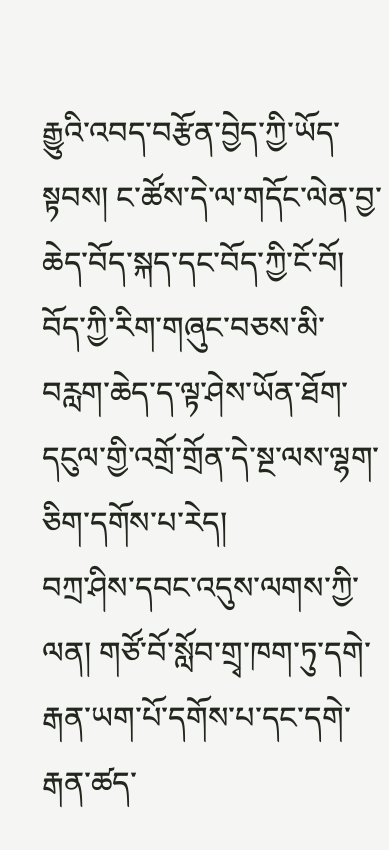རྒྱུའི་འབད་བརྩོན་བྱེད་ཀྱི་ཡོད་སྟབས། ང་ཚོས་དེ་ལ་གདོང་ལེན་བྱ་ཆེད་བོད་སྐད་དང་བོད་ཀྱི་ངོ་བོ། བོད་ཀྱི་རིག་གཞུང་བཅས་མི་བརླག་ཆེད་ད་ལྟ་ཤེས་ཡོན་ཐོག་དངུལ་གྱི་འགྲོ་གྲོན་དེ་སྔ་ལས་ལྷག་ཅིག་དགོས་པ་རེད།
བཀྲ་ཤིས་དབང་འདུས་ལགས་ཀྱི་ལན། གཙོ་བོ་སློབ་གྲྭ་ཁག་ཏུ་དགེ་རྒན་ཡག་པོ་དགོས་པ་དང་དགེ་རྒན་ཚད་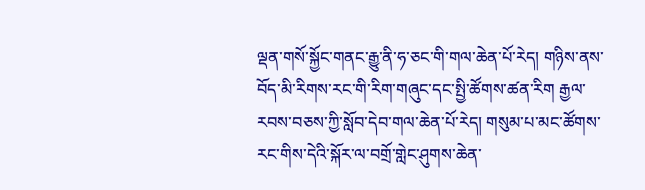ལྡན་གསོ་སྐྱོང་གནང་རྒྱུ་ནི་ཧ་ཅང་གི་གལ་ཆེན་པོ་རེད། གཉིས་ནས་བོད་མི་རིགས་རང་གི་རིག་གཞུང་དང་སྤྱི་ཚོགས་ཚན་རིག རྒྱལ་རབས་བཅས་ཀྱི་སློབ་དེབ་གལ་ཆེན་པོ་རེད། གསུམ་པ་མང་ཚོགས་རང་གིས་དེའི་སྐོར་ལ་བགྲོ་གླེང་ཤུགས་ཆེན་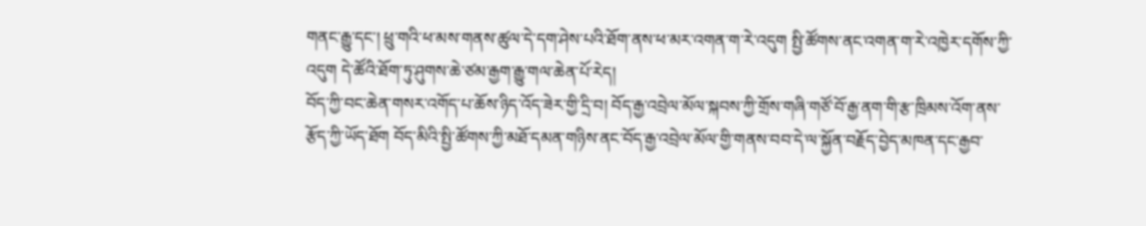གནང་རྒྱུ་དང་། ཕྲུ་གའི་ཕ་མས་གནས་ཚུལ་དེ་དག་ཤེས་པའི་ཐོག་ནས་ཕ་མར་འགན་ག་རེ་འདུག སྤྱི་ཚོགས་ནང་འགན་ག་རེ་འཁྱེར་དགོས་ཀྱི་འདུག དེ་ཚོའི་ཐོག་ཏུ་ཤུགས་ཆེ་ཙམ་རྒྱག་རྒྱུ་གལ་ཆེན་པོ་རེད།
བོད་ཀྱི་བང་ཆེན་གསར་འགོད་པ་ཆོས་ཉིད་འོད་ཟེར་གྱི་དྲི་བ། བོད་རྒྱ་འབྲེལ་མོལ་སྐབས་ཀྱི་གྲོས་གཞི་གཙོ་བོ་རྒྱ་ནག་གི་རྩ་ཁྲིམས་འོག་ནས་རྩོད་ཀྱི་ཡོད་ཐོག བོད་མིའི་སྤྱི་ཚོགས་ཀྱི་མཐོ་དམན་གཉིས་ནང་བོད་རྒྱ་འབྲེལ་མོལ་གྱི་གནས་བབ་དེ་ལ་སྐྱོན་བརྗོད་བྱེད་མཁན་དང་རྒྱབ་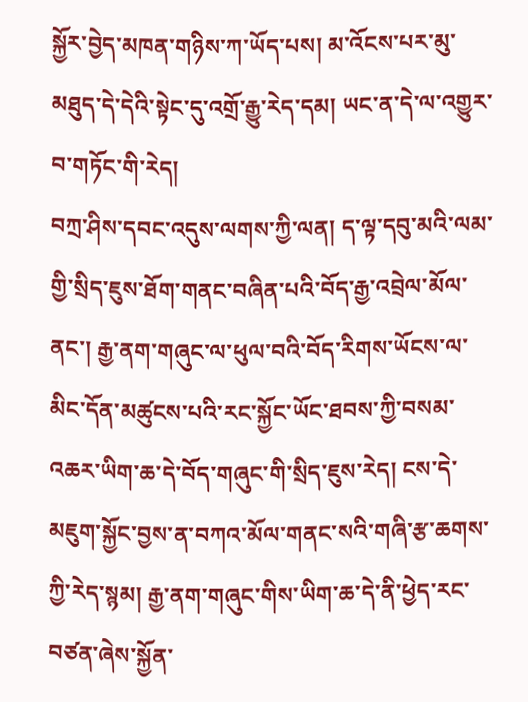སྐྱོར་བྱེད་མཁན་གཉིས་ཀ་ཡོད་པས། མ་འོངས་པར་མུ་མཐུད་དེ་དེའི་སྟེང་དུ་འགྲོ་རྒྱུ་རེད་དམ། ཡང་ན་དེ་ལ་འགྱུར་བ་གཏོང་གི་རེད།
བཀྲ་ཤིས་དབང་འདུས་ལགས་ཀྱི་ལན། ད་ལྟ་དབུ་མའི་ལམ་གྱི་སྲིད་ཇུས་ཐོག་གནང་བཞིན་པའི་བོད་རྒྱ་འབྲེལ་མོལ་ནང་། རྒྱ་ནག་གཞུང་ལ་ཕུལ་བའི་བོད་རིགས་ཡོངས་ལ་མིང་དོན་མཚུངས་པའི་རང་སྐྱོང་ཡོང་ཐབས་ཀྱི་བསམ་འཆར་ཡིག་ཆ་དེ་བོད་གཞུང་གི་སྲིད་ཇུས་རེད། ངས་དེ་མཇུག་སྐྱོང་བྱས་ན་བཀའ་མོལ་གནང་སའི་གཞི་རྩ་ཆགས་ཀྱི་རེད་སྙམ། རྒྱ་ནག་གཞུང་གིས་ཡིག་ཆ་དེ་ནི་ཕྱེད་རང་བཙན་ཞེས་སྐྱོན་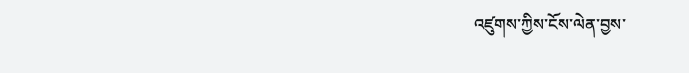འཛུགས་ཀྱིས་ངོས་ལེན་བྱས་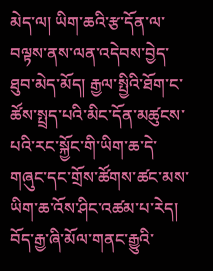མེད་ལ། ཡིག་ཆའི་རྩ་དོན་ལ་བལྟས་ནས་ལན་འདེབས་བྱེད་ཐུབ་མེད་མོད། རྒྱལ་སྤྱིའི་ཐོག་ང་ཚོས་སྤྲད་པའི་མིང་དོན་མཚུངས་པའི་རང་སྐྱོང་གི་ཡིག་ཆ་དེ་གཞུང་དང་གྲོས་ཚོགས་ཚང་མས་ཡིག་ཆ་འོས་ཤིང་འཚམ་པ་རེད། བོད་རྒྱ་ཞི་མོལ་གནང་རྒྱུའི་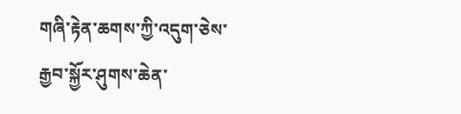གཞི་རྟེན་ཆགས་ཀྱི་འདུག་ཅེས་རྒྱབ་སྐྱོར་ཤུགས་ཆེན་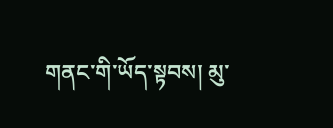གནང་གི་ཡོད་སྟབས། མུ་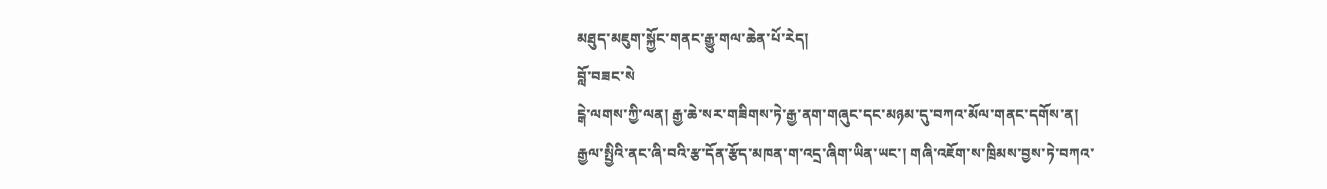མཐུད་མཇུག་སྐྱོང་གནང་རྒྱུ་གལ་ཆེན་པོ་རེད།
བློ་བཟང་སེ
ངྒེ་ལགས་ཀྱི་ལན། རྒྱ་ཆེ་སར་གཟིགས་ཏེ་རྒྱ་ནག་གཞུང་དང་མཉམ་དུ་བཀའ་མོལ་གནང་དགོས་ན། རྒྱལ་སྤྱིའི་ནང་ཞི་བའི་རྩ་དོན་རྩོད་མཁན་ག་འདྲ་ཞིག་ཡིན་ཡང་། གཞི་འཇོག་ས་ཁྲིམས་བྱས་ཏེ་བཀའ་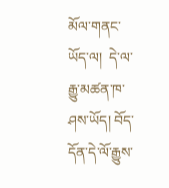མོལ་གནང་ཡོད་ལ།  དེ་ལ་རྒྱུ་མཚན་ཁ་ཤས་ཡོད། བོད་དོན་དེ་ལོ་རྒྱུས་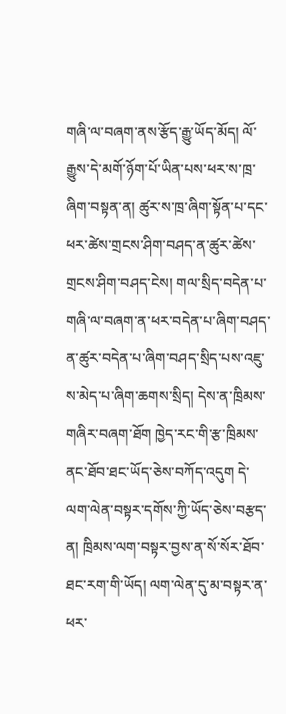གཞི་ལ་བཞག་ནས་རྩོད་རྒྱུ་ཡོད་མོད། ལོ་རྒྱུས་དེ་མགོ་ཉོག་པོ་ཡིན་པས་ཕར་ས་ཁྲ་ཞིག་བསྟན་ན། ཚུར་ས་ཁྲ་ཞིག་སྟོན་པ་དང་ཕར་ཚེས་གྲངས་ཤིག་བཤད་ན་ཚུར་ཚེས་གྲངས་ཤིག་བཤད་ངེས། གལ་སྲིད་བདེན་པ་གཞི་ལ་བཞག་ན་ཕར་བདེན་པ་ཞིག་བཤད་ན་ཚུར་བདེན་པ་ཞིག་བཤད་སྲིད་པས་འཇུ་ས་མེད་པ་ཞིག་ཆགས་སྲིད། དེས་ན་ཁྲིམས་གཞིར་བཞག་ཐོག ཁྱེད་རང་གི་རྩ་ཁྲིམས་ནང་ཐོབ་ཐང་ཡོད་ཅེས་བཀོད་འདུག དེ་ལག་ལེན་བསྟར་དགོས་ཀྱི་ཡོད་ཅེས་བརྩད་ན། ཁྲིམས་ལག་བསྟར་བྱས་ན་སོ་སོར་ཐོབ་ཐང་རག་གི་ཡོད། ལག་ལེན་དུ་མ་བསྟར་ན་ཕར་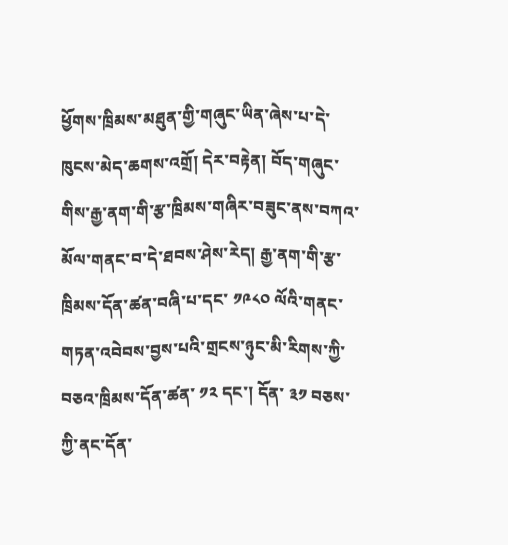ཕྱོགས་ཁྲིམས་མཐུན་གྱི་གཞུང་ཡིན་ཞེས་པ་དེ་ཁུངས་མེད་ཆགས་འགྲོ། དེར་བརྟེན། བོད་གཞུང་གིས་རྒྱ་ནག་གི་རྩ་ཁྲིམས་གཞིར་བཟུང་ནས་བཀའ་མོལ་གནང་བ་དེ་ཐབས་ཤེས་རེད། རྒྱ་ནག་གི་རྩ་ཁྲིམས་དོན་ཚན་བཞི་པ་དང་ ༡༩༨༠ ལོའི་གནང་གཏན་འབེབས་བྱས་པའི་གྲངས་ཉུང་མི་རིགས་ཀྱི་བཅའ་ཁྲིམས་དོན་ཚན་ ༡༢ དང་། དོན་ ༣༡ བཅས་ཀྱི་ནང་དོན་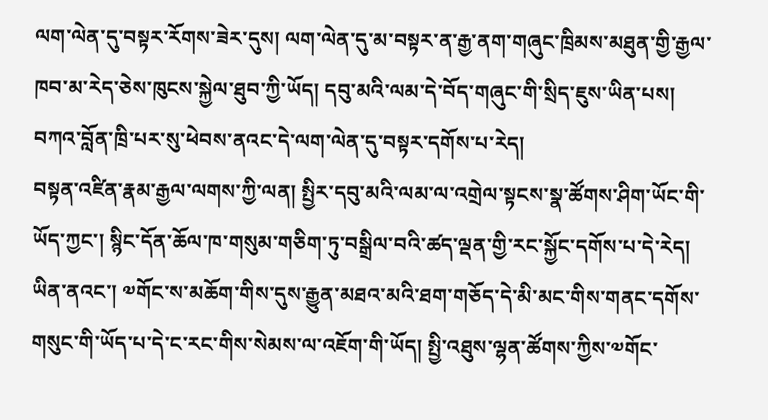ལག་ལེན་དུ་བསྟར་རོགས་ཟེར་དུས། ལག་ལེན་དུ་མ་བསྟར་ན་རྒྱ་ནག་གཞུང་ཁྲིམས་མཐུན་གྱི་རྒྱལ་ཁབ་མ་རེད་ཅེས་ཁུངས་སྐྱེལ་ཐུབ་ཀྱི་ཡོད། དབུ་མའི་ལམ་དེ་བོད་གཞུང་གི་སྲིད་ཇུས་ཡིན་པས། བཀའ་བློན་ཁྲི་པར་སུ་ཕེབས་ནའང་དེ་ལག་ལེན་དུ་བསྟར་དགོས་པ་རེད།
བསྟན་འཛིན་རྣམ་རྒྱལ་ལགས་ཀྱི་ལན། སྤྱིར་དབུ་མའི་ལམ་ལ་འགྲེལ་སྟངས་སྣ་ཚོགས་ཤིག་ཡོང་གི་ཡོད་ཀྱང་། སྙིང་དོན་ཆོལ་ཁ་གསུམ་གཅིག་ཏུ་བསྒྲིལ་བའི་ཚད་ལྡན་གྱི་རང་སྐྱོང་དགོས་པ་དེ་རེད། ཡིན་ནའང་། ༧གོང་ས་མཆོག་གིས་དུས་རྒྱུན་མཐའ་མའི་ཐག་གཅོད་དེ་མི་མང་གིས་གནང་དགོས་གསུང་གི་ཡོད་པ་དེ་ང་རང་གིས་སེམས་ལ་འཇོག་གི་ཡོད། སྤྱི་འཐུས་ལྷན་ཚོགས་ཀྱིས་༧གོང་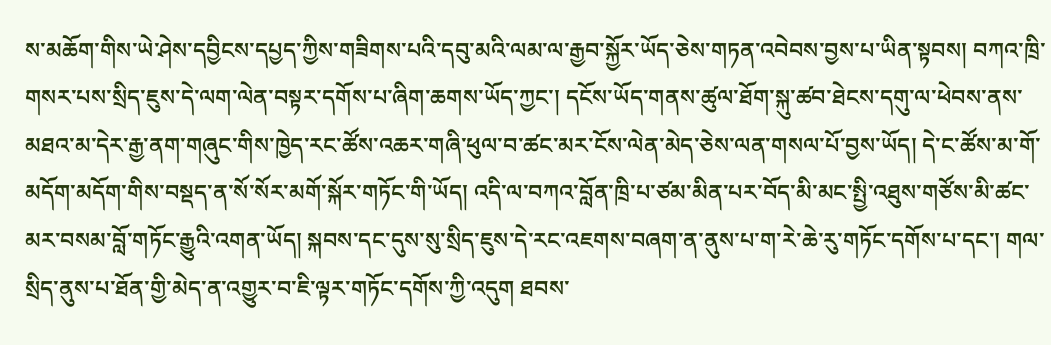ས་མཆོག་གིས་ཡེ་ཤེས་དབྱིངས་དཔྱད་ཀྱིས་གཟིགས་པའི་དབུ་མའི་ལམ་ལ་རྒྱབ་སྐྱོར་ཡོད་ཅེས་གཏན་འབེབས་བྱས་པ་ཡིན་སྟབས། བཀའ་ཁྲི་གསར་པས་སྲིད་ཇུས་དེ་ལག་ལེན་བསྟར་དགོས་པ་ཞིག་ཆགས་ཡོད་ཀྱང་། དངོས་ཡོད་གནས་ཚུལ་ཐོག་སྐུ་ཚབ་ཐེངས་དགུ་ལ་ཕེབས་ནས་མཐའ་མ་དེར་རྒྱ་ནག་གཞུང་གིས་ཁྱེད་རང་ཚོས་འཆར་གཞི་ཕུལ་བ་ཚང་མར་ངོས་ལེན་མེད་ཅེས་ལན་གསལ་པོ་བྱས་ཡོད། དེ་ང་ཚོས་མ་གོ་མདོག་མདོག་གིས་བསྡད་ན་སོ་སོར་མགོ་སྐོར་གཏོང་གི་ཡོད། འདི་ལ་བཀའ་བློན་ཁྲི་པ་ཙམ་མིན་པར་བོད་མི་མང་སྤྱི་འཐུས་གཙོས་མི་ཚང་མར་བསམ་བློ་གཏོང་རྒྱུའི་འགན་ཡོད། སྐབས་དང་དུས་སུ་སྲིད་ཇུས་དེ་རང་འཇགས་བཞག་ན་ནུས་པ་ག་རེ་ཆེ་རུ་གཏོང་དགོས་པ་དང་། གལ་སྲིད་ནུས་པ་ཐོན་གྱི་མེད་ན་འགྱུར་བ་ཇི་ལྟར་གཏོང་དགོས་ཀྱི་འདུག ཐབས་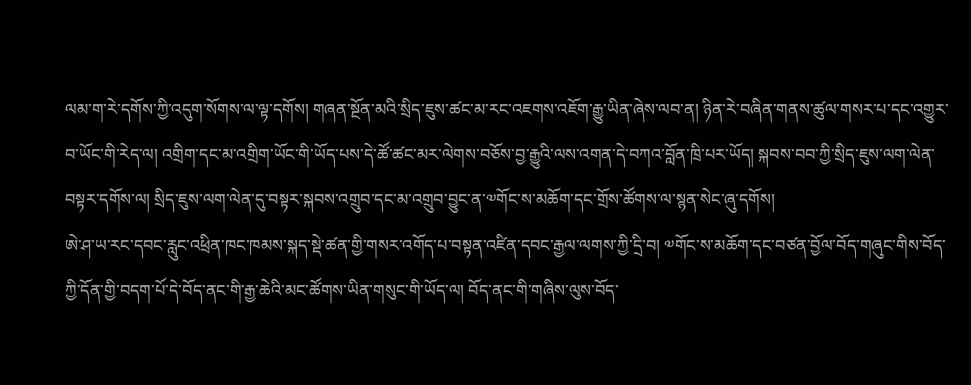ལམ་ག་རེ་དགོས་ཀྱི་འདུག་སོགས་ལ་ལྟ་དགོས། གཞན་སྔོན་མའི་སྲིད་ཇུས་ཚང་མ་རང་འཇགས་འཇོག་རྒྱུ་ཡིན་ཞེས་ལབ་ན། ཉིན་རེ་བཞིན་གནས་ཚུལ་གསར་པ་དང་འགྱུར་བ་ཡོང་གི་རེད་ལ། འགྲིག་དང་མ་འགྲིག་ཡོང་གི་ཡོད་པས་དེ་ཚོ་ཚང་མར་ལེགས་བཅོས་བྱ་རྒྱུའི་ལས་འགན་དེ་བཀའ་བློན་ཁྲི་པར་ཡོད། སྐབས་བབ་ཀྱི་སྲིད་ཇུས་ལག་ལེན་བསྟར་དགོས་ལ། སྲིད་ཇུས་ལག་ལེན་དུ་བསྟར་སྐབས་འགྲུབ་དང་མ་འགྲུབ་བྱུང་ན་༧གོང་ས་མཆོག་དང་གྲོས་ཚོགས་ལ་སྙན་སེང་ཞུ་དགོས།
ཨེ་ཤ་ཡ་རང་དབང་རླུང་འཕྲིན་ཁང་ཁམས་སྐད་སྡེ་ཚན་གྱི་གསར་འགོད་པ་བསྟན་འཛིན་དབང་རྒྱལ་ལགས་ཀྱི་དྲི་བ། ༧གོང་ས་མཆོག་དང་བཙན་བྱོལ་བོད་གཞུང་གིས་བོད་ཀྱི་དོན་གྱི་བདག་པོ་དེ་བོད་ནང་གི་རྒྱ་ཆེའི་མང་ཚོགས་ཡིན་གསུང་གི་ཡོད་ལ། བོད་ནང་གི་གཞིས་ལུས་བོད་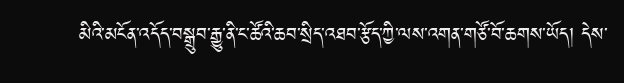མིའི་མངོན་འདོད་བསྒྲུབ་རྒྱུ་ནི་ང་ཚོའི་ཆབ་སྲིད་འཐབ་རྩོད་ཀྱི་ལས་འགན་གཙོ་བོ་ཆགས་ཡོད། དེས་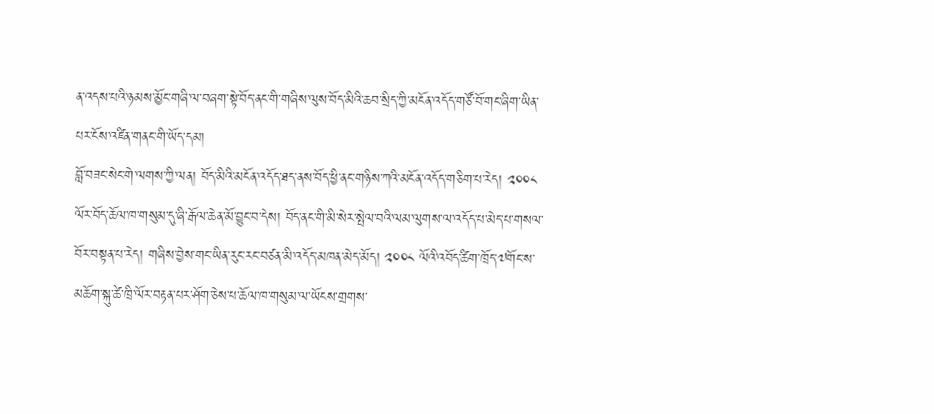ན་འདས་པའི་ཉམས་མྱོང་གཞི་ལ་བཞག་སྟེ་བོད་ནང་གི་གཞིས་ལུས་བོད་མིའི་ཆབ་སྲིད་ཀྱི་མངོན་འདོད་གཙོ་བོ་གང་ཞིག་ཡིན་པར་ངོས་འཛིན་གནང་གི་ཡོད་དམ།
བློ་བཟང་སེང་གེ་ལགས་ཀྱི་ལན། བོད་མིའི་མངོན་འདོད་ཐད་ནས་བོད་ཕྱི་ནང་གཉིས་ཀའི་མངོན་འདོད་གཅིག་པ་རེད། ༢༠༠༨ ལོར་བོད་ཆོལ་ཁ་གསུམ་དུ་ཞི་རྒོལ་ཆེན་མོ་བྱུང་བ་དེས། བོད་ནང་གི་མི་སེར་སྤེལ་བའི་ལམ་ལུགས་ལ་འདོད་པ་མེད་པ་གསལ་བོར་བསྟན་པ་རེད། གཞིས་བྱེས་གང་ཡིན་རུང་རང་བཙན་མི་འདོད་མཁན་མེད་མོད། ༢༠༠༨ ལོའི་འབོད་ཚིག་ཁྲོད་༧གོང་ས་མཆོག་སྐུ་ཚེ་ཁྲི་ལོར་བརྟན་པར་ཤོག་ཅེས་པ་ཆོལ་ཁ་གསུམ་ལ་ཡོངས་གྲགས་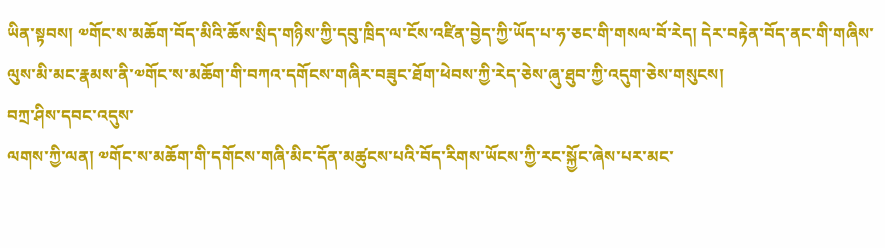ཡིན་སྟབས། ༧གོང་ས་མཆོག་བོད་མིའི་ཆོས་སྲིད་གཉིས་ཀྱི་དབུ་ཁྲིད་ལ་ངོས་འཛིན་བྱེད་ཀྱི་ཡོད་པ་ཧ་ཅང་གི་གསལ་བོ་རེད། དེར་བརྟེན་བོད་ནང་གི་གཞིས་ལུས་མི་མང་རྣམས་ནི་༧གོང་ས་མཆོག་གི་བཀའ་དགོངས་གཞིར་བཟུང་ཐོག་ཕེབས་ཀྱི་རེད་ཅེས་ཞུ་ཐུབ་ཀྱི་འདུག་ཅེས་གསུངས།
བཀྲ་ཤིས་དབང་འདུས་
ལགས་ཀྱི་ལན། ༧གོང་ས་མཆོག་གི་དགོངས་གཞི་མིང་དོན་མཚུངས་པའི་བོད་རིགས་ཡོངས་ཀྱི་རང་སྐྱོང་ཞེས་པར་མང་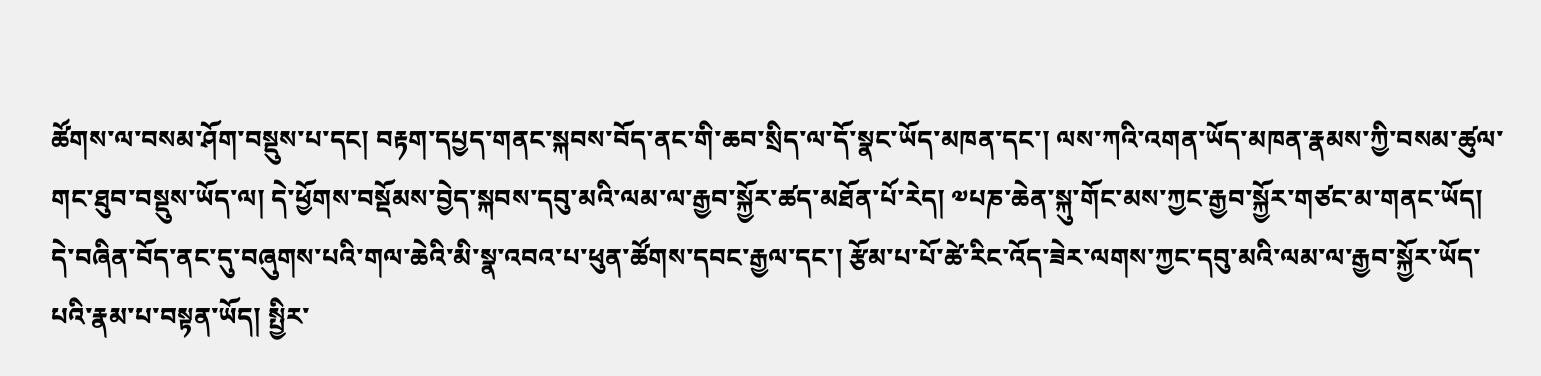ཚོགས་ལ་བསམ་ཤོག་བསྡུས་པ་དང། བརྟག་དཔྱད་གནང་སྐབས་བོད་ནང་གི་ཆབ་སྲིད་ལ་དོ་སྣང་ཡོད་མཁན་དང་། ལས་ཀའི་འགན་ཡོད་མཁན་རྣམས་ཀྱི་བསམ་ཚུལ་གང་ཐུབ་བསྡུས་ཡོད་ལ། དེ་ཕྱོགས་བསྡོམས་བྱེད་སྐབས་དབུ་མའི་ལམ་ལ་རྒྱབ་སྐྱོར་ཚད་མཐོན་པོ་རེད། ༧པཎ་ཆེན་སྐུ་གོང་མས་ཀྱང་རྒྱབ་སྐྱོར་གཙང་མ་གནང་ཡོད། དེ་བཞིན་བོད་ནང་དུ་བཞུགས་པའི་གལ་ཆེའི་མི་སྣ་འབའ་པ་ཕུན་ཚོགས་དབང་རྒྱལ་དང་། རྩོམ་པ་པོ་ཚེ་རིང་འོད་ཟེར་ལགས་ཀྱང་དབུ་མའི་ལམ་ལ་རྒྱབ་སྐྱོར་ཡོད་པའི་རྣམ་པ་བསྟན་ཡོད། སྤྱིར་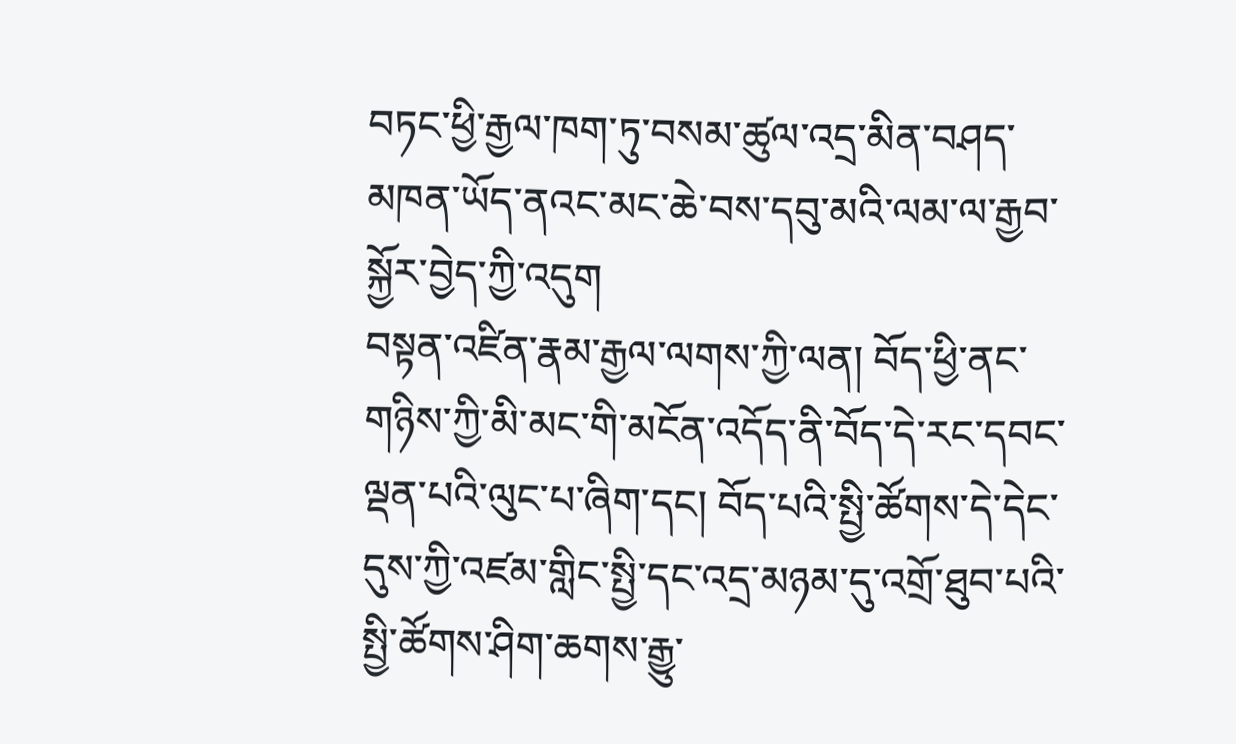བཏང་ཕྱི་རྒྱལ་ཁག་ཏུ་བསམ་ཚུལ་འདྲ་མིན་བཤད་མཁན་ཡོད་ནའང་མང་ཆེ་བས་དབུ་མའི་ལམ་ལ་རྒྱབ་སྐྱོར་བྱེད་ཀྱི་འདུག
བསྟན་འཛིན་རྣམ་རྒྱལ་ལགས་ཀྱི་ལན། བོད་ཕྱི་ནང་གཉིས་ཀྱི་མི་མང་གི་མངོན་འདོད་ནི་བོད་དེ་རང་དབང་ལྡན་པའི་ལུང་པ་ཞིག་དང། བོད་པའི་སྤྱི་ཚོགས་དེ་དེང་དུས་ཀྱི་འཛམ་གླིང་སྤྱི་དང་འདྲ་མཉམ་དུ་འགྲོ་ཐུབ་པའི་སྤྱི་ཚོགས་ཤིག་ཆགས་རྒྱུ་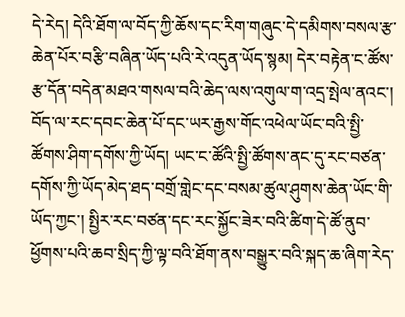དེ་རེད། དེའི་ཐོག་ལ་བོད་ཀྱི་ཆོས་དང་རིག་གཞུང་དེ་དམིགས་བསལ་རྩ་ཆེན་པོར་བརྩི་བཞིན་ཡོད་པའི་རེ་འདུན་ཡོད་སྙམ། དེར་བརྟེན་ང་ཚོས་རྩ་དོན་བདེན་མཐའ་གསལ་བའི་ཆེད་ལས་འགུལ་ག་འདྲ་སྤེལ་ནའང་། བོད་ལ་རང་དབང་ཆེན་པོ་དང་ཡར་རྒྱས་གོང་འཕེལ་ཡོང་བའི་སྤྱི་ཚོགས་ཤིག་དགོས་ཀྱི་ཡོད། ཡང་ང་ཚོའི་སྤྱི་ཚོགས་ནང་དུ་རང་བཙན་དགོས་ཀྱི་ཡོད་མེད་ཐད་བགྲོ་གླེང་དང་བསམ་ཚུལ་ཤུགས་ཆེན་ཡོང་གི་ཡོད་ཀྱང་། སྤྱིར་རང་བཙན་དང་རང་སྐྱོང་ཟེར་བའི་ཚིག་དེ་ཚོ་ནུབ་ཕྱོགས་པའི་ཆབ་སྲིད་ཀྱི་ལྟ་བའི་ཐོག་ནས་བསྒྱུར་བའི་སྐད་ཆ་ཞིག་རེད་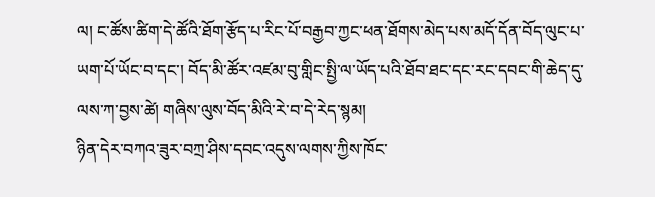ལ། ང་ཚོས་ཚིག་དེ་ཚོའི་ཐོག་རྩོད་པ་རིང་པོ་བརྒྱབ་ཀྱང་ཕན་ཐོགས་མེད་པས་མདོ་དོན་བོད་ལུང་པ་ཡག་པོ་ཡོང་བ་དང་། བོད་མི་ཚོར་འཛམ་བུ་གླིང་སྤྱི་ལ་ཡོད་པའི་ཐོབ་ཐང་དང་རང་དབང་གི་ཆེད་དུ་ལས་ཀ་བྱས་ཚེ། གཞིས་ལུས་བོད་མིའི་རེ་བ་དེ་རེད་སྙམ།
ཉིན་དེར་བཀའ་ཟུར་བཀྲ་ཤིས་དབང་འདུས་ལགས་ཀྱིས་ཁོང་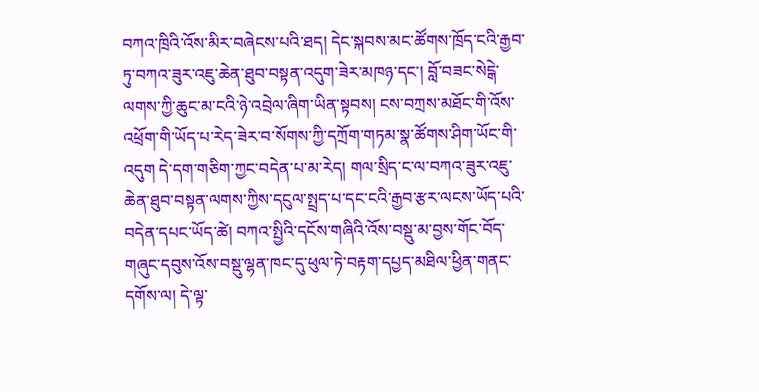བཀའ་ཁྲིའི་འོས་མིར་བཞེངས་པའི་ཐད། དེང་སྐབས་མང་ཚོགས་ཁྲོད་ངའི་རྒྱབ་ཏུ་བཀའ་ཟུར་འཇུ་ཆེན་ཐུབ་བསྟན་འདུག་ཟེར་མཁཉ་དང་། བློ་བཟང་སེངྒེ་ལགས་ཀྱི་ཆུང་མ་ངའི་ཉེ་འབྲེལ་ཞིག་ཡིན་སྟབས། ངས་བཀྲས་མཐོང་གི་འོས་འཕྲོག་གི་ཡོད་པ་རེད་ཟེར་བ་སོགས་ཀྱི་དཀྲོག་གཏམ་སྣ་ཚོགས་ཤིག་ཡོང་གི་འདུག དེ་དག་གཅིག་ཀྱང་བདེན་པ་མ་རེད། གལ་སྲིད་ང་ལ་བཀའ་ཟུར་འཇུ་ཆེན་ཐུབ་བསྟན་ལགས་ཀྱིས་དངུལ་སྤྲད་པ་དང་ངའི་རྒྱབ་རྩར་ལངས་ཡོད་པའི་བདེན་དཔང་ཡོད་ཚེ། བཀའ་སྤྱིའི་དངོས་གཞིའི་འོས་བསྡུ་མ་བྱས་གོང་བོད་གཞུང་དབུས་འོས་བསྡུ་ལྷན་ཁང་དུ་ཕུལ་ཏེ་བརྟག་དཔྱད་མཐིལ་ཕྱིན་གནང་དགོས་ལ། དེ་ལྟ་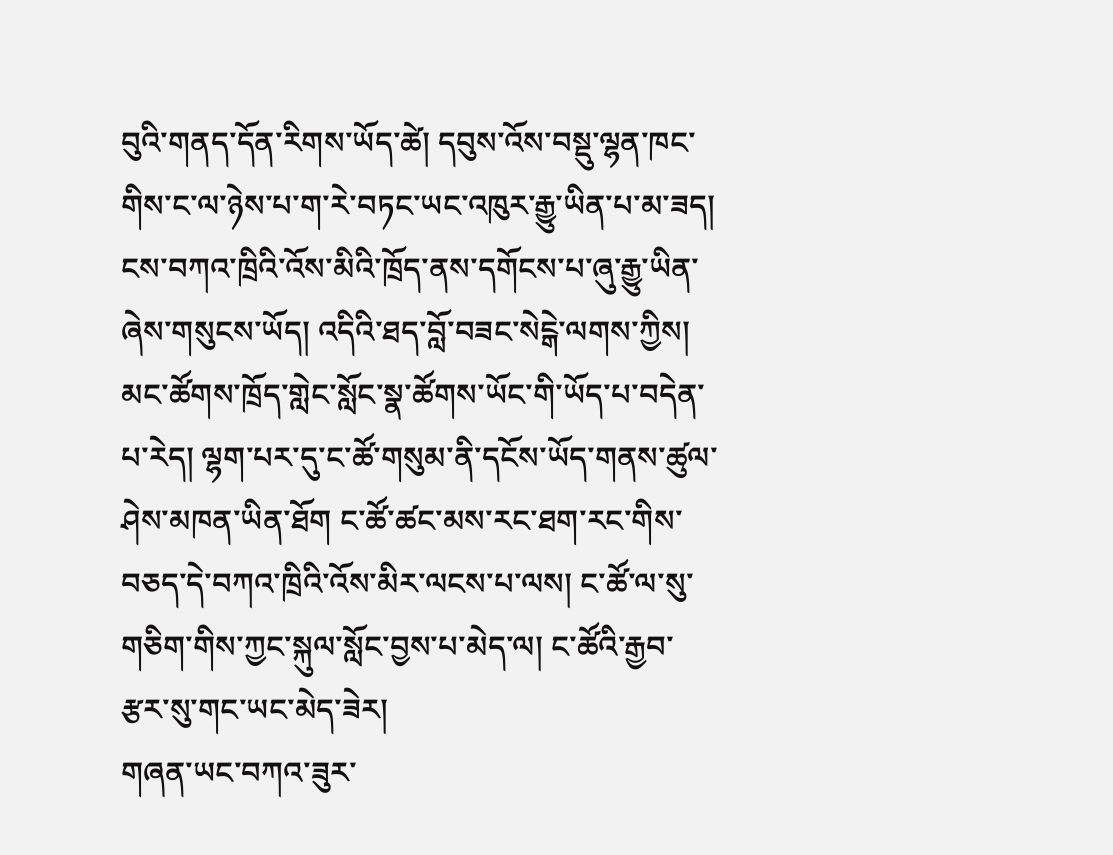བུའི་གནད་དོན་རིགས་ཡོད་ཚེ། དབུས་འོས་བསྡུ་ལྷན་ཁང་གིས་ང་ལ་ཉེས་པ་ག་རེ་བཏང་ཡང་འཁུར་རྒྱུ་ཡིན་པ་མ་ཟད། ངས་བཀའ་ཁྲིའི་འོས་མིའི་ཁྲོད་ནས་དགོངས་པ་ཞུ་རྒྱུ་ཡིན་ཞེས་གསུངས་ཡོད། འདིའི་ཐད་བློ་བཟང་སེངྒེ་ལགས་ཀྱིས། མང་ཚོགས་ཁྲོད་གླེང་སློང་སྣ་ཚོགས་ཡོང་གི་ཡོད་པ་བདེན་པ་རེད། ལྷག་པར་དུ་ང་ཚོ་གསུམ་ནི་དངོས་ཡོད་གནས་ཚུལ་ཤེས་མཁན་ཡིན་ཐོག ང་ཚོ་ཚང་མས་རང་ཐག་རང་གིས་བཅད་དེ་བཀའ་ཁྲིའི་འོས་མིར་ལངས་པ་ལས། ང་ཚོ་ལ་སུ་གཅིག་གིས་ཀྱང་སྐུལ་སློང་བྱས་པ་མེད་ལ། ང་ཚོའི་རྒྱབ་རྩར་སུ་གང་ཡང་མེད་ཟེར།
གཞན་ཡང་བཀའ་ཟུར་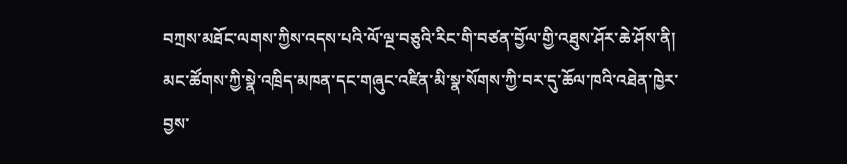བཀྲས་མཐོང་ལགས་ཀྱིས་འདས་པའི་ལོ་ལྔ་བཅུའི་རིང་གི་བཙན་བྱོལ་གྱི་འཐུས་ཤོར་ཆེ་ཤོས་ནི། མང་ཚོགས་ཀྱི་སྣེ་འཁྲིད་མཁན་དང་གཞུང་འཛིན་མི་སྣ་སོགས་ཀྱི་བར་དུ་ཆོལ་ཁའི་འཐེན་ཁྱེར་བྱས་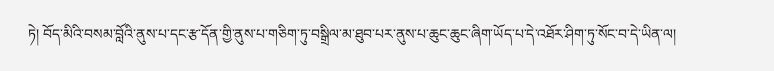ཏེ། བོད་མིའི་བསམ་བློའི་ནུས་པ་དང་རྩ་དོན་གྱི་ནུས་པ་གཅིག་ཏུ་བསྒྲིལ་མ་ཐུབ་པར་ནུས་པ་ཆུང་ཆུང་ཞིག་ཡོད་པ་དེ་འཐོར་ཤིག་ཏུ་སོང་བ་དེ་ཡིན་ལ།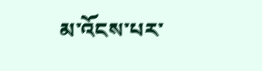མ་འོངས་པར་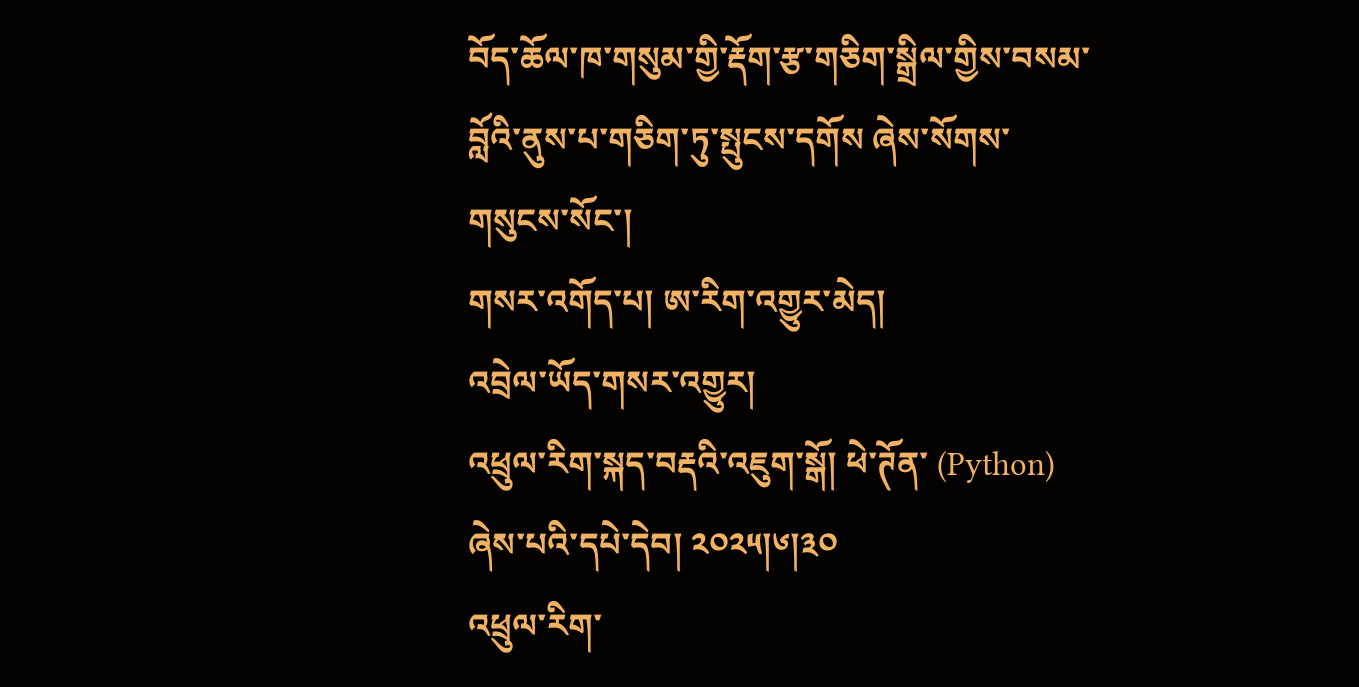བོད་ཆོལ་ཁ་གསུམ་གྱི་རྡོག་རྩ་གཅིག་སྒྲིལ་གྱིས་བསམ་བློའི་ནུས་པ་གཅིག་ཏུ་སྤུངས་དགོས ཞེས་སོགས་གསུངས་སོང་།
གསར་འགོད་པ། ཨ་རིག་འགྱུར་མེད།
འབྲེལ་ཡོད་གསར་འགྱུར།
འཕྲུལ་རིག་སྐད་བརྡའི་འཇུག་སྒོ། ཕེ་ཊོན་ (Python) ཞེས་པའི་དཔེ་དེབ། ༢༠༢༥།༦།༣༠
འཕྲུལ་རིག་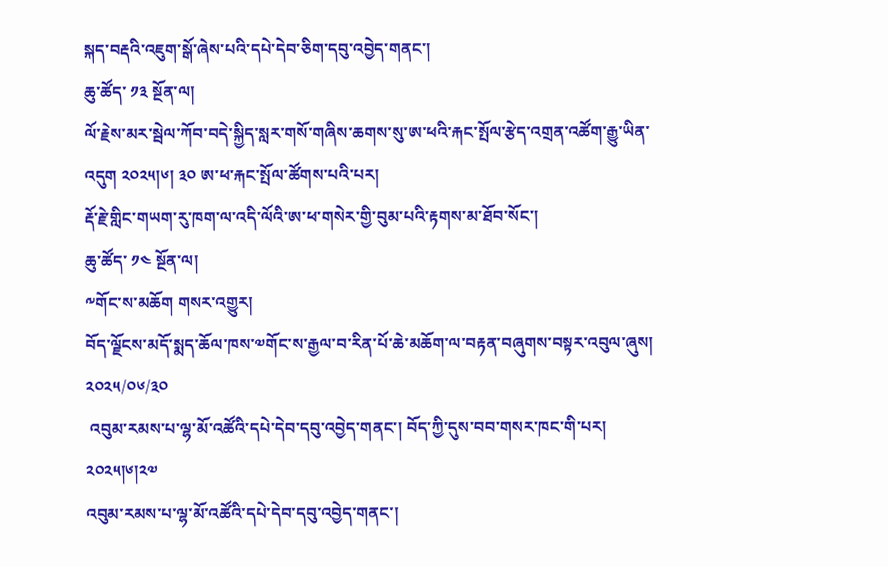སྐད་བརྡའི་འཇུག་སྒོ་ཞེས་པའི་དཔེ་དེབ་ཅིག་དབུ་འབྱེད་གནང་།
ཆུ་ཚོད་ ༡༣ སྔོན་ལ།
ལོ་རྗེས་མར་སྦེལ་ཀོབ་བདེ་སྐྱིད་སླར་གསོ་གཞིས་ཆགས་སུ་ཨ་ཕའི་རྐང་སྤོལ་རྩེད་འགྲན་འཚོག་རྒྱུ་ཡིན་འདུག ༢༠༢༥།༦། ༣༠ ཨ་ཕ་རྐང་སྤོལ་ཚོགས་པའི་པར།
རྡོ་རྗེ་གླིང་གཡག་རུ་ཁག་ལ་འདི་ལོའི་ཨ་ཕ་གསེར་གྱི་བུམ་པའི་རྟགས་མ་ཐོབ་སོང་།
ཆུ་ཚོད་ ༡༤ སྔོན་ལ།
༸གོང་ས་མཆོག གསར་འགྱུར།
བོད་ལྗོངས་མདོ་སྨད་ཆོལ་ཁས་༧གོང་ས་རྒྱལ་བ་རིན་པོ་ཆེ་མཆོག་ལ་བརྟན་བཞུགས་བསྟར་འབུལ་ཞུས།
༢༠༢༥/༠༦/༣༠
 འབུམ་རམས་པ་ལྷ་མོ་འཚོའི་དཔེ་དེབ་དབུ་འབྱེད་གནང་། བོད་ཀྱི་དུས་བབ་གསར་ཁང་གི་པར། ༢༠༢༥།༦།༢༧
འབུམ་རམས་པ་ལྷ་མོ་འཚོའི་དཔེ་དེབ་དབུ་འབྱེད་གནང་།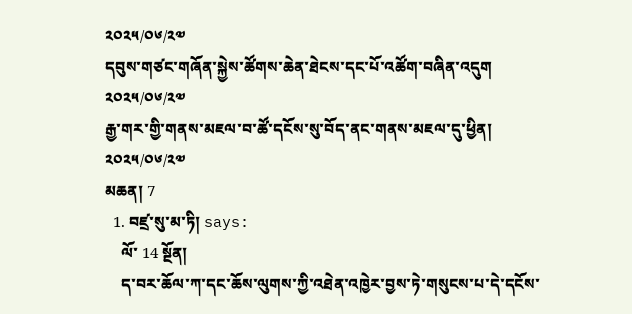༢༠༢༥/༠༦/༢༧
དབུས་གཙང་གཞོན་སྐྱེས་ཚོགས་ཆེན་ཐེངས་དང་པོ་འཚོག་བཞིན་འདུག
༢༠༢༥/༠༦/༢༧
རྒྱ་གར་གྱི་གནས་མཇལ་བ་ཚོ་དངོས་སུ་བོད་ནང་གནས་མཇལ་དུ་ཕྱིན།
༢༠༢༥/༠༦/༢༧
མཆན། 7
  1. བཛྲ་སུ་མ་ཏི། says:
    ལོ་ 14 སྔོན།
    ད་བར་ཆོལ་ཀ་དང་ཆོས་ལུགས་ཀྱི་འཐེན་འཁྱེར་བྱས་ཏེ་གསུངས་པ་དེ་དངོས་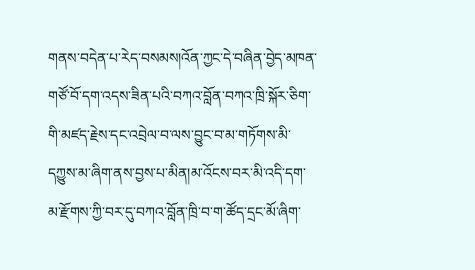གནས་བདེན་པ་རེད་བསམས།འོན་ཀྱང་དེ་བཞིན་བྱེད་མཁན་གཙོ་བོ་དག་འདས་ཟིན་པའི་བཀའ་བློན་བཀའ་ཁྲི་སྐོར་ཅིག་གི་མཛད་རྗེས་དང་འབྲེལ་བ་ལས་བྱུང་བ་མ་གཏོགས་མི་དཀྱུས་མ་ཞིག་ནས་བྱས་པ་མིན།མ་འོངས་བར་མི་འདི་དག་མ་རྫོགས་ཀྱི་བར་དུ་བཀའ་བློན་ཁྲི་བ་ག་ཚོད་དྲང་མོ་ཞིག་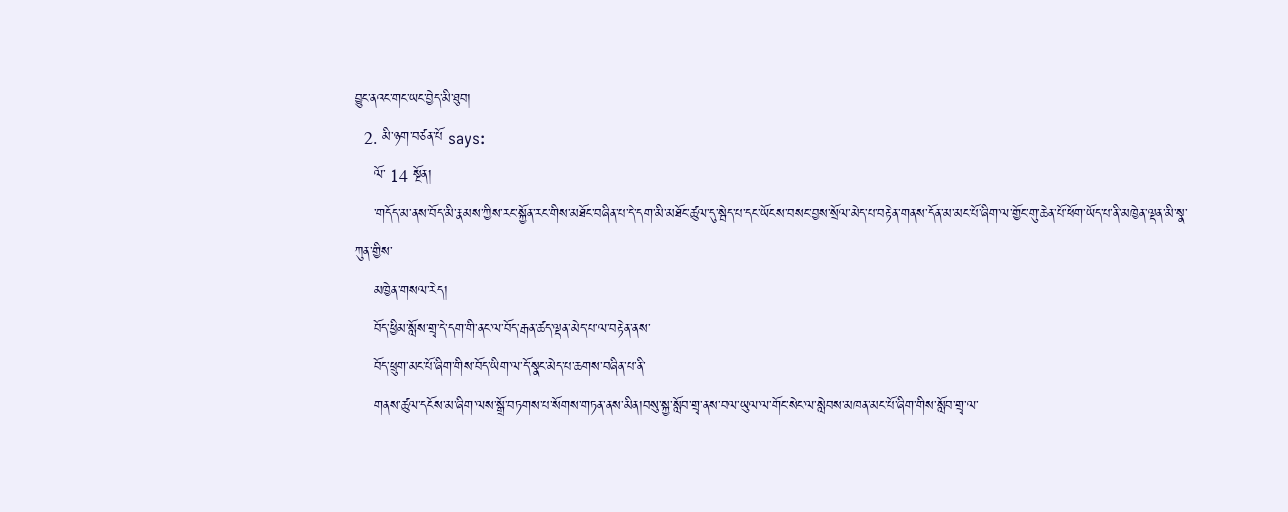བྱུང་ནའང་གང་ཡང་བྱེད་མི་ཐུབ།
  2. མི་ཉག་བཙན་པོ says:
    ལོ་ 14 སྔོན།
    ་གདོད་མ་ནས་བོད་མི་རྣམས་ཀྱིས་རང་སྐྱོན་རང་གིས་མཐོང་བཞིན་པ་དེ་དག་མི་མཐོང་ཚུལ་དུ་སྦེད་པ་དང་ཡོངས་བསང་བྱས་སྲོལ་མེད་པ་བརྟེན་གནས་དོན་མ་མང་པོ་ཞིག་ལ་གྱོང་གུ་ཆེན་པོ་ཕོག་ཡོད་པ་ནི་མཁྱེན་ལྡན་མི་སྣ་ཀུན་གྱིས་
    མཁྱེན་གསལ་རེད།
    བོད་ཕྱིམ་སློས་གྲྭ་དེ་དག་གི་ནང་ལ་བོད་རྒན་ཚད་ལྡན་མེད་པ་ལ་བརྟེན་ནས་
    བོད་ཕྲུག་མང་པོ་ཞིག་གིས་བོད་ཡིག་ལ་དོ་སྣང་མེད་པ་ཆགས་བཞིན་པ་ནི་
    གནས་ཚུལ་དངོས་མ་ཞིག་ལས་སྒྲོ་བཏགས་པ་སོགས་གཏན་ནས་མིན།བསུ་སྐྱ་སློབ་གྲྭ་ནས་བལ་ཡུལ་ལ་གོང་སེང་ལ་སླེབས་མཁན་མང་པོ་ཞིག་གིས་སློབ་གྲྭ་ལ་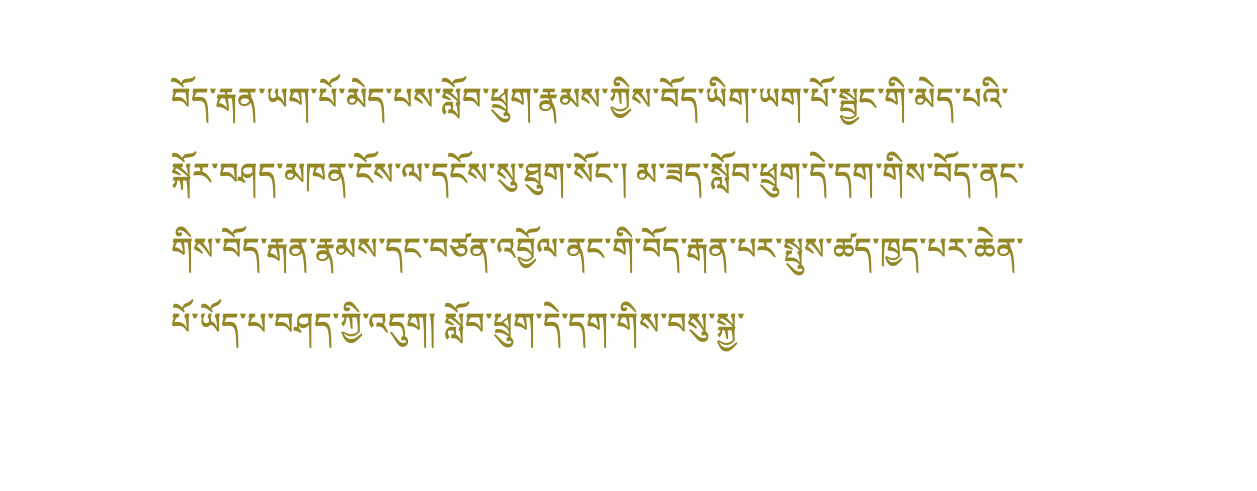བོད་རྒན་ཡག་པོ་མེད་པས་སློབ་ཕྲུག་རྣམས་ཀྱིས་བོད་ཡིག་ཡག་པོ་སྦྱང་གི་མེད་པའི་སྐོར་བཤད་མཁན་ངོས་ལ་དངོས་སུ་ཐུག་སོང་། མ་ཟད་སློབ་ཕྲུག་དེ་དག་གིས་བོད་ནང་གིས་བོད་རྒན་རྣམས་དང་བཙན་འབྱོལ་ནང་གི་བོད་རྒན་པར་སྤུས་ཚད་ཁྱད་པར་ཆེན་པོ་ཡོད་པ་བཤད་ཀྱི་འདུག། སློབ་ཕྲུག་དེ་དག་གིས་བསུ་སྐྱ་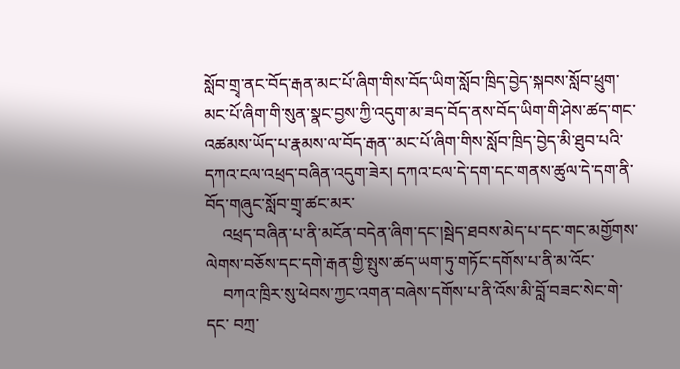སློབ་གྲྭ་ནང་བོད་རྒན་མང་པོ་ཞིག་གིས་བོད་ཡིག་སློབ་ཁྲིད་བྱེད་སྐབས་སློབ་ཕྲུག་མང་པོ་ཞིག་གི་སུན་སྣང་བྱས་ཀྱི་འདུག་མ་ཟད་བོད་ནས་བོད་ཡིག་གི་ཤེས་ཚད་གང་འཚམས་ཡོད་པ་རྣམས་ལ་བོད་རྒན་་མང་པོ་ཞིག་གིས་སློབ་ཁྲིད་བྱེད་མི་ཐུབ་པའི་དཀའ་ངལ་འཕྲད་བཞིན་འདུག་ཟེར། དཀའ་ངལ་དེ་དག་དང་གནས་ཚུལ་དེ་དག་ནི་བོད་གཞུང་སློབ་གྲྭ་ཚང་མར་
    འཕྲད་བཞིན་པ་ནི་མངོན་བདེན་ཞིག་དང་།སྦེད་ཐབས་མེད་པ་དང་གང་མགྱོགས་ལེགས་བཅོས་དང་དགེ་རྒན་གྱི་སྤུས་ཚད་ཡག་ཏུ་གཏོང་དགོས་པ་ནི་མ་འོང་
    བཀའ་ཁྲིར་སུ་ཕེབས་ཀྱང་འགན་བཞེས་དགོས་པ་ནི་འོས་མི་བློ་བཟང་སེང་གེ་དང་ བཀྲ་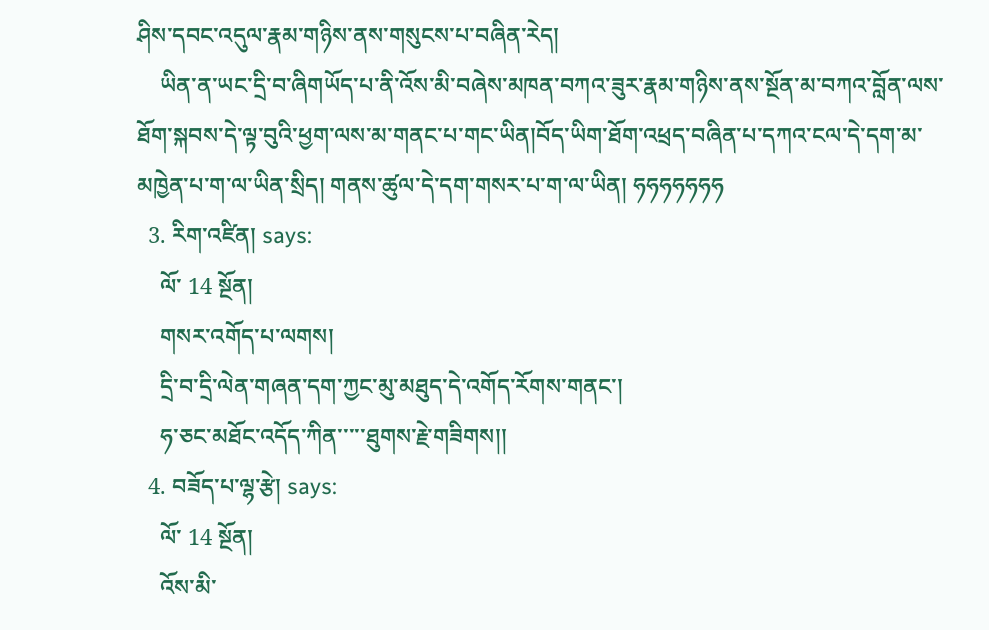ཤིས་དབང་འདུལ་རྣམ་གཉིས་ནས་གསུངས་པ་བཞིན་རེད།
    ཡིན་ན་ཡང་དྲི་བ་ཞིགཡོད་པ་ནི་འོས་མི་བཞེས་མཁན་བཀའ་ཟུར་རྣམ་གཉིས་ནས་སྔོན་མ་བཀའ་བློན་ལས་ཐོག་སྐབས་དེ་ལྟ་བུའི་ཕྱག་ལས་མ་གནང་པ་གང་ཡིན།བོད་ཡིག་ཐོག་འཕྲད་བཞིན་པ་དཀའ་ངལ་དེ་དག་མ་མཁྱེན་པ་ག་ལ་ཡིན་སྲིད། གནས་ཚུལ་དེ་དག་གསར་པ་ག་ལ་ཡིན། ཧཧཧཧཧཧཧ
  3. རིག་འཛིན། says:
    ལོ་ 14 སྔོན།
    གསར་འགོད་པ་ལགས།
    དྲི་བ་དྲི་ལེན་གཞན་དག་ཀྱང་མུ་མཐུད་དེ་འགོད་རོགས་གནང་།
    ཧ་ཅང་མཐོང་འདོད་ཀིན་་་་་ཐུགས་རྗེ་གཟིགས།།
  4. བཟོད་པ་ལྷ་རྩེ། says:
    ལོ་ 14 སྔོན།
    འོས་མི་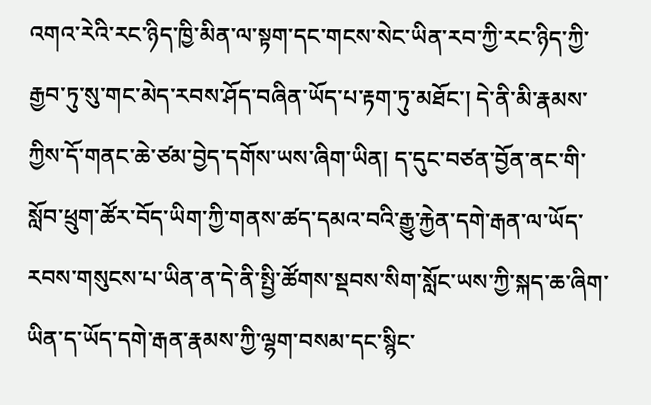འགའ་རེའི་རང་ཉིད་ཁྱི་མིན་ལ་སྟག་དང་གངས་སེང་ཡིན་རབ་ཀྱི་རང་ཉིད་ཀྱི་རྒྱབ་ཏུ་སུ་གང་མེད་རབས་ཤོད་བཞིན་ཡོད་པ་རྟག་ཏུ་མཐོང་། དེ་ནི་མི་རྣམས་ཀྱིས་དོ་གནང་ཆེ་ཙམ་བྱེད་དགོས་ཡས་ཞིག་ཡིན། ད་དུང་བཙན་བྱོན་ནང་གི་སློབ་ཕྲུག་ཚོར་བོད་ཡིག་ཀྱི་གནས་ཚད་དམའ་བའི་རྒྱུ་རྐྱེན་དགེ་རྒན་ལ་ཡོད་རབས་གསུངས་པ་ཡིན་ན་དེ་ནི་སྤྱི་ཚོགས་སྡབས་སིག་སློང་ཡས་ཀྱི་སྐད་ཆ་ཞིག་ཡིན་ད་ཡོད་དགེ་རྒན་རྣམས་ཀྱི་ལྷག་བསམ་དང་སྙིང་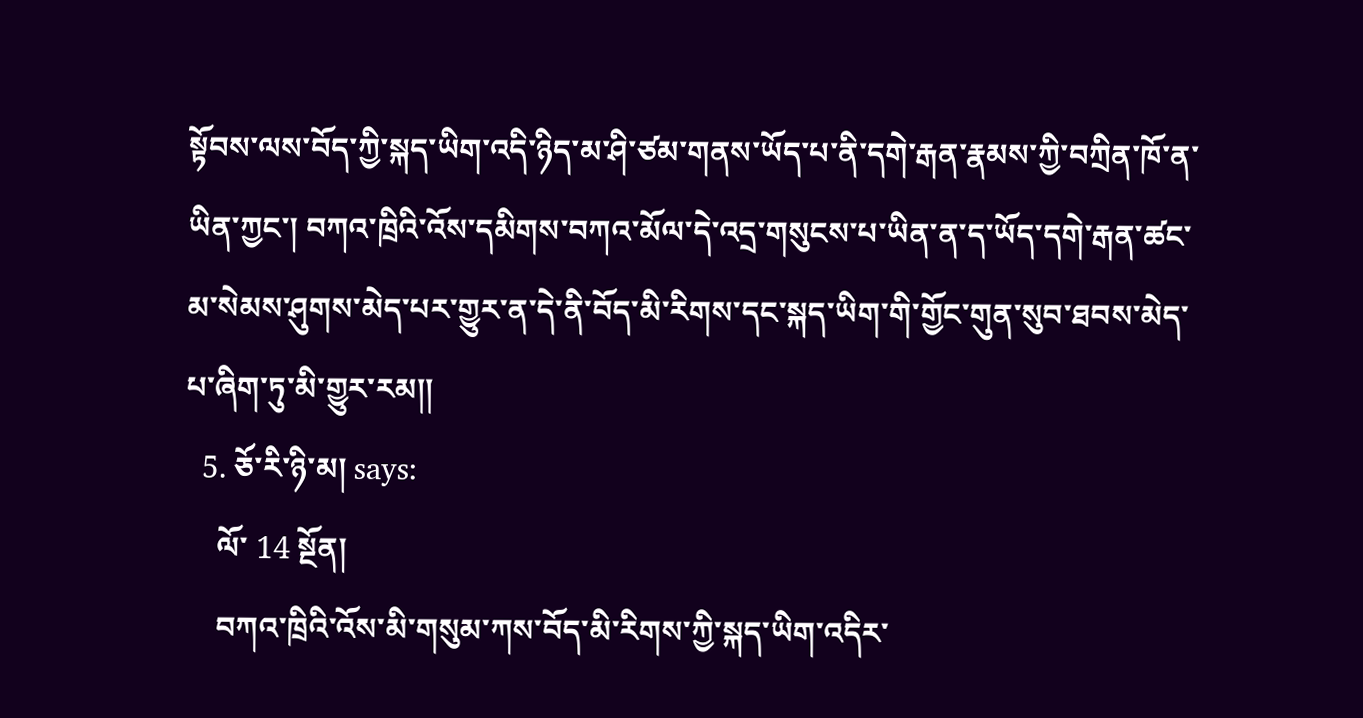སྟོབས་ལས་བོད་ཀྱི་སྐད་ཡིག་འདི་ཉིད་མ་ཤི་ཙམ་གནས་ཡོད་པ་ནི་དགེ་རྒན་རྣམས་ཀྱི་བཀྲིན་ཁོ་ན་ཡིན་ཀྱང་། བཀའ་ཁྲིའི་འོས་དམིགས་བཀའ་མོལ་དེ་འདྲ་གསུངས་པ་ཡིན་ན་ད་ཡོད་དགེ་རྒན་ཚང་མ་སེམས་ཤུགས་མེད་པར་གྱུར་ན་དེ་ནི་བོད་མི་རིགས་དང་སྐད་ཡིག་གི་གྱོང་གུན་སུབ་ཐབས་མེད་པ་ཞིག་ཏུ་མི་གྱུར་རམ།།
  5. ཅོ་རི་ཉི་མ། says:
    ལོ་ 14 སྔོན།
    བཀའ་ཁྲིའི་འོས་མི་གསུམ་ཀས་བོད་མི་རིགས་ཀྱི་སྐད་ཡིག་འདིར་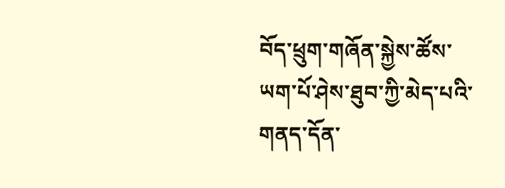བོད་ཕྲུག་གཞོན་སྐྱེས་ཚོས་ཡག་པོ་ཤེས་ཐུབ་ཀྱི་མེད་པའི་གནད་དོན་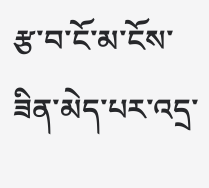རྩ་བ་ངོ་མ་ངོས་ཟིན་མེད་པར་འདྲ་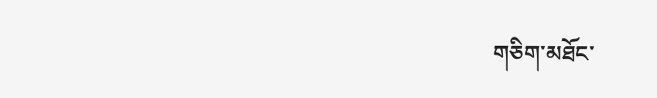གཅིག་མཐོང་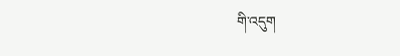གི་འདུག